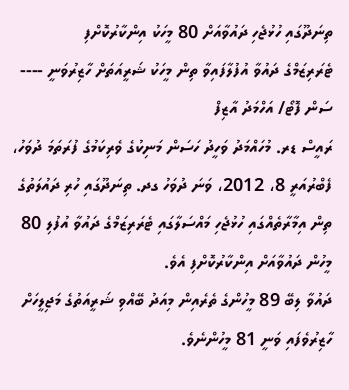ތިނަދޫގައި ހުޅުޖެހި ދައުވާއަށް 80 މީހަކު އިންކާރުކޮށްފި
ޓެރަރިޒަމްގެ ދައުވާ އުފުލާފައިވާ ތިން މީހަކު ޝަރީއަތަށް ހާޒިރުވަނީ ---- ސަން ފޮޓޯ/ އަހްމަދު އާޒިފް
ރައީސް ޑރ. މުހައްމަދު ވަހީދު ހަސަން މަނިކުގެ ވެރިކަމުގެ ފުރަތަމަ ދުވަހު، ފެބްރުއަރީ 8، 2012، ވަނަ ދުވަހު ގދ. ތިނަދޫގައި ހުރި ދައުލަތުގެ ތިން އިމާރާތެއްގައި ހުޅުޖެހި މައްސަލާގައި ޓެރަރިޒަމްގެ ދައުވާ އުފުލި 80 މީހުން ދައުވާއަށް އިންކާރުކޮށްފި އެވެ.
ދައުވާ ލިބޭ 89 މީހުންގެ ތެރެއިން މިއަދު ބޭއްވި ޝަރީއަތުގެ މަޖިލީހަށް ހާޒިރުވެފައި ވަނީ 81 މީހުންނެވެ.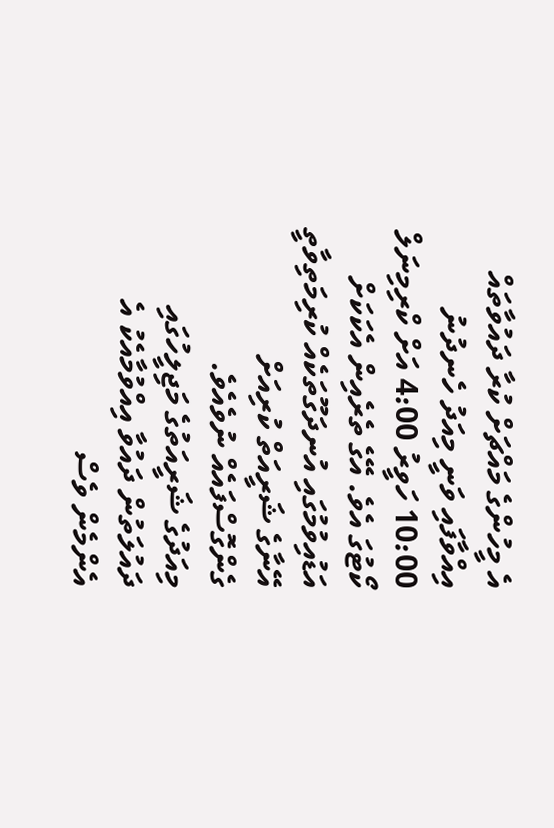އެ މީހުންގެ މައްޗަށް ކުރާ ދައުވާތައް އިއްވާފައި ވަނީ މިއަދު ހެނދުނު 10:00 ހަވީރު 4:00 އަށް ކްރިމިނަލް ކޯޓުގަ އެވެ. އޭގެ ތެރެއިން އެކަކަށް އަޑުއިވުމުގައި އުނދަގޫތަކެއް ކުރިމަތިވާތީ އޭނާގެ ޝަރީއަތް ކުރިއަށް ގެންގޮސްފައެއް ނުވެއެވެ.
މިއަދުގެ ޝަރީއަތުގެ މަޖިލީހުގައި ދައުލަތުން ދައުވާ އިއްވުމާއެކު އެ އެންމެން ވެސް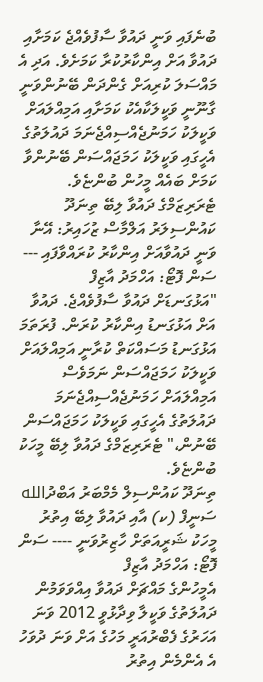ބުނެފައި ވަނީ ދައުވާ ސާފުވެއްޖެ ކަމަށާއި ދައުވާ އަށް އިންކާރުކުރާ ކަމަށެވެ. އަދި އެ މައްސަލަ ކުރިއަށް ގެންދަން ބޭނުންވަނީ ގާނޫނީ ވަކީލަކާއެކު ކަމަށާއި އަމިއްލައަށް ވަކީލަކު ހަމަނުޖެއްސިއްޖެނަމަ ދައުލަތުގެ އެހީގައި ވަކީލަކު ހަމަޖައްސަން ބޭނުންވާ ކަމަށް ބައެއް މީހުން ބުންޏެވެ.
ޓެރަރިޒަމްގެ ދައުވާ ލިބޭ ތިނަދޫ ކައުންސިލަރު އަލްމާސް ޒުހައިރު: އޭނާ ވަނީ ދައުވާއަށް އިންކާރު ކުރައްވާފައި --- ސަން ފޮޓޯ: އަހްމަދު އާޒިފް
"އަޅުގަނޑަށް ދައުވާ ސާފުވެއްޖެ. ދައުވާ އަށް އަޅުގަނޑު އިންކާރު ކުރަން. ފުރަތަމަ އަޅުގަނޑު މަސައްކަތް ކުރާނީ އަމިއްލައަށް ވަކީލަކު ހަމަޖައްސަން ނަމަވެސް އަމިއްލައަށް ހަމަނުޖެއްސިއްޖެނަމަ ދައުލަތުގެ އެހީގައި ވަކީލަކު ހަމަޖައްސަން ބޭނުން،" ޓެރަރިޒަމްގެ ދައުވާ ލިބޭ މީހަކު ބުންޏެވެ.
ތިނަދޫ ކައުންސިލް މެމްބަރު އަބްދުالله ސަނީފް (ކ) އާއި ދައުވާ ލިބޭ އިތުރު މީހަކު ޝަރީއަތަށް ހާޒިރުވަނީ ---- ސަން ފޮޓޯ: އަހްމަދު އާޒިފް
އެމީހުންގެ މައްޗަށް ދައުވާ އިއްވަވަމުން ދައުލަތުގެ ވަކީލާ ވިދާޅުވީ 2012 ވަނަ އަހަރުގެ ފެބްރުއަރީ މަހުގެ އަށް ވަނަ ދުވަހު އެ އެންމެން އިތުރު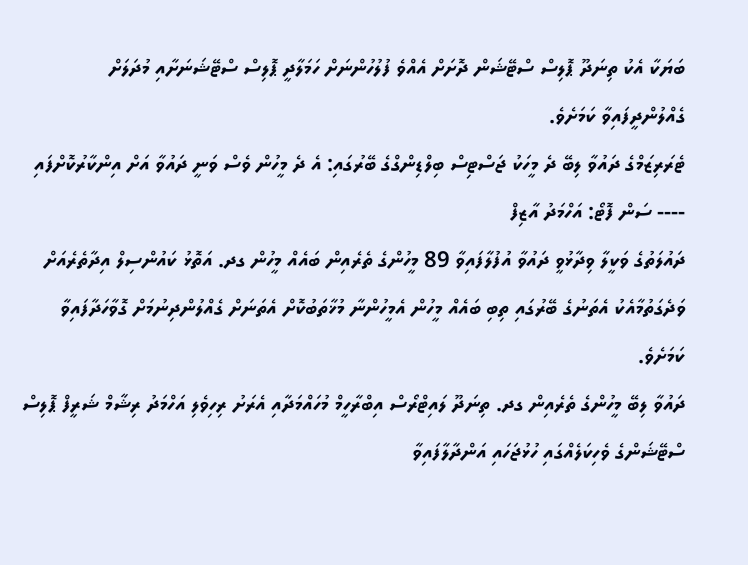ބަޔަކާ އެކު ތިނަދޫ ޕޮލިސް ސްޓޭޝަން ދޮށަށް އެއްވެ ފުލުހުންނަށް ހަމަލާދީ ޕޮލިސް ސްޓޭޝަނަށާއި މުދަލަށް ގެއްލުންދީފައިވާ ކަމަށެވެ.
ޓެރަރިޒަމްގެ ދައުވާ ލިބޭ ދެ މީހަކު ޖަސްޓިސް ބިލްޑިންގްގެ ބޭރުގައި: އެ ދެ މީހުން ވެސް ވަނީ ދައުވާ އަށް އިންކާރުކޮށްފައި ---- ސަން ފޮޓޯ: އަހްމަދު އާޒިފް
ދައުލަތުގެ ވަކީލާ ވިދާޅުވީ ދައުވާ އުފުލާފައިވާ 89 މީހުންގެ ތެރެއިން ބައެއް މީހުން ގދ. އަތޮޅު ކައުންސިލް އިދާތެރެއަށް ވަދެގަތުމާއެކު އެތަނުގެ ބޭރުގައި ތިބި ބައެއް މީހުން އެމީހުންނާ މުޚާތަބުކޮށް އެތަނަށް ގެއްލުންދިނުމަށް ގޮވާހަދާފައިވާ ކަމަށެވެ.
ދައުވާ ލިބޭ މީހުންގެ ތެރެއިން ގދ. ތިނަދޫ ލައިޓްރޯސް އިބްރާހީމް މުހައްމަދާއި އެރަށު ރިހިވެލި އަހްމަދު ރިޝާމް ޝަރީފް ޕޮލިސް ސްޓޭޝަންގެ ވެހިކަލެއްގައި ހުޅުޖަހައި އަންދާލާފައިވާ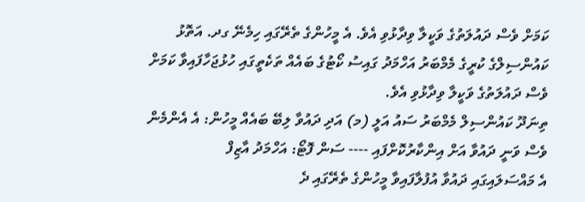ކަމަށް ވެސް ދައުލަތުގެ ވަކީލާ ވިދާޅުވި އެވެ. އެ މީހުންގެ ތެރޭގައި ހިމެނޭ ގދ. އަތޮޅު ކައުންސިލްގެ ކުރީގެ މެމްބަރު އަހްމަދު ގައިސު ކޯޓުގެ ބައެއް ތަކެތީގައި ހުޅުޖަހާފައިވާ ކަމަށް ވެސް ދައުލަތުގެ ވަކީލާ ވިދާޅުވި އެވެ.
ތިނަދޫ ކައުންސިލް މެމްބަރު ސައު އަލީ (މ) އަދި ދައުވާ ލިބޭ ބައެއް މީހުން: އެ އެންމެން ވެސް ވަނީ ދައުވާ އަށް އިންކާރުކޮށްފައި ---- ސަން ފޮޓޯ: އަހްމަދު އާޒިފް
އެ މައްސަލައިގައި ދައުވާ އުފުލާފައިވާ މީހުންގެ ތެރޭގައި ދެ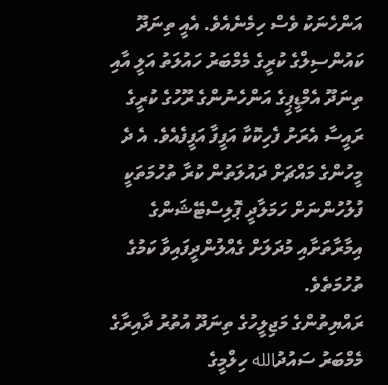އަންހެނަކު ވެސް ހިމެނެއެވެ. އެއީ ތިނަދޫ ކައުންސިލްގެ ކުރީގެ މެމްބަރު ހައުލަތު އަލީ އާއި ތިނަދޫ އެމްޑީޕީގެ އަންހެނުންގެ ރޫހުގެ ކުރީގެ ރައީސާ އެރަށު ފެހިކޮކާ އަފީފާ އަފީފެއެވެ. އެ ދެ މީހުންގެ މައްޗަށް ދައުލަތުން ކުރާ ތުހުމަތަކީ ފުލުހުންނަށް ހަމަލާދީ ޕޮލިސްޓޭޝަންގެ އިމާރާތަށާއި މުދަލަށް ގެއްލުންދީފައިވާ ކަމުގެ ތުހުމަތެވެ.
ރައްޔިތުންގެ މަޖިލީހުގެ ތިނަދޫ އުތުރު ދާއިރާގެ މެމްބަރު ސައުދުالله ހިލްމީގެ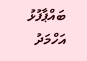ބައްޕާފުޅު އަހްމަދު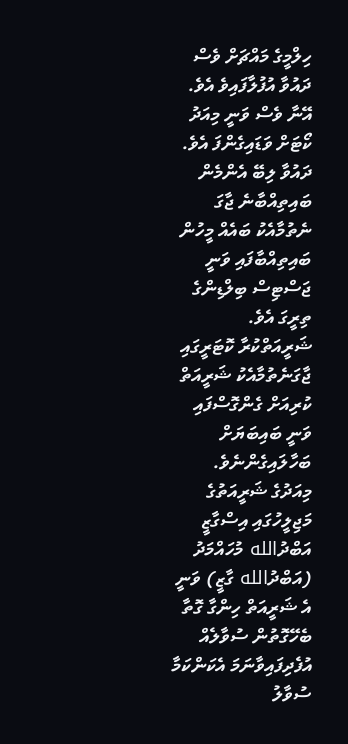ހިލްމީގެ މައްޗަށް ވެސް ދައުވާ އުފުލާފައިވެ އެވެ. އޭނާ ވެސް ވަނީ މިއަދު ކޯޓަށް ވަޑައިގެންފަ އެވެ. ދައުވާ ލިބޭ އެންމެން ބައިތިއްބާނެ ޖާގަ ނެތުމާއެކު ބައެއް މީހުން ބައިތިއްބާފައި ވަނީ ޖަސްޓިސް ބިލްޑިންގެ ތިރީގަ އެވެ. ޝަރީއަތްކުރާ ކޮޓަރީގައި ޖާގަނެތުމާއެކު ޝަރީއަތް ކުރިއަށް ގެންގޮސްފައި ވަނީ ބައިބަޔަށް ބަހާލައިގެންނެވެ.
މިއަދުގެ ޝަރީއަތުގެ މަޖިލީހުގައި އިސްގާޒީ އަބްދުالله މުހައްމަދު (އަބްދުالله ގާޒީ) ވަނީ އެ ޝަރީއަތް ހިންގާ ގޮތާ ބެހޭގޮތުން ސުވާލެއް އުފެދިފައިވާނަމަ އެކަންކަމާ ސުވާލު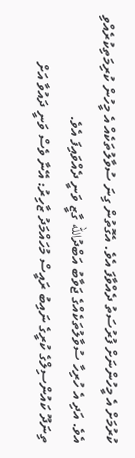ކުރުމަށް އެ މީހުންނަށް ފުރުސަތު ދެއްވާފަ އެވެ. އެގޮތުން ގިނަ ސުވާލުތަކެއް އެ މީހުން ކުރިމަތިކުރެއްވި އެވެ. އަދި އެ ހުރިހާ ސުވާލުތަކެއްގެ ޖަވާބު އަބްދުالله ގާޒީ ވަނީ ދެއްވައިފަ އެވެ.
ތިނަދޫ ކައުންސިލްގެ ކުރީގެ ނައިބު ރައީސް މުހައްމަދު ޒާހިރު: އޭނާ ވެސް ވަނީ ދައުވާ އަށް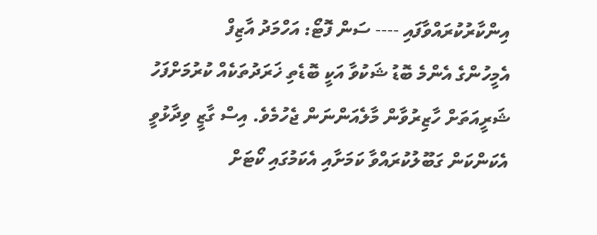އިންކާރުކުރައްވާފައި ---- ސަން ފޮޓޯ: އަހްމަދު އާޒިފް
އެމީހުންގެ އެންމެ ބޮޑު ޝަކުވާ އަކީ ބޮޑެތި ޚަރަދުތަކެއް ކުރުމަށްފަހު ޝަރީއަތަށް ހާޒިރުވާން މާލެއަންނަން ޖެހުމެވެ. އިސް ގާޒީ ވިދާޅުވީ އެކަންކަން ގަބޫލުކުރައްވާ ކަމަށާއި އެކަމުގައި ކޯޓަށް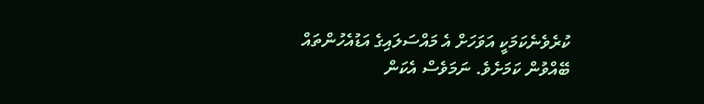ކުރެވެނެކަމަކީ އަވަހަށް އެ މައްސަލައިގެ އަޑުއެހުންތައް ބޭއްވުން ކަމަށެވެ. ނަމަވެސް އެކަން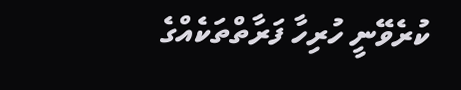ކުރެވޭނީ ހުރިހާ ފަރާތްތަކެއްގެ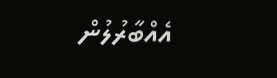އެއްބާރުލުން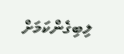ލިބިގެންކަމަށް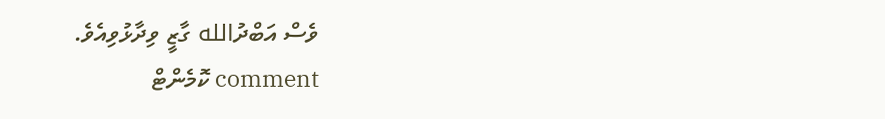ވެސް އަބްދުالله ގާޒީ ވިދާޅުވިއެވެ.
comment ކޮމެންޓް